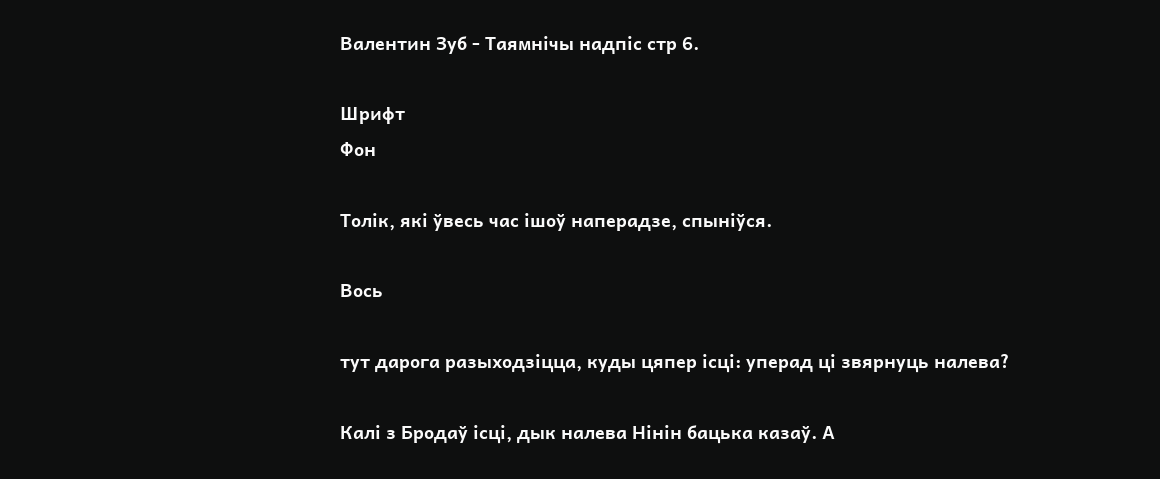Валентин Зуб - Таямнічы надпіс стр 6.

Шрифт
Фон

Толік, які ўвесь час ішоў наперадзе, спыніўся.

Вось

тут дарога разыходзіцца, куды цяпер ісці: уперад ці звярнуць налева?

Калі з Бродаў ісці, дык налева Нінін бацька казаў. А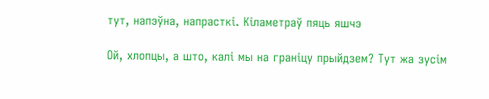тут, напэўна, напрасткі. Кіламетраў пяць яшчэ

Ой, хлопцы, а што, калі мы на граніцу прыйдзем? Тут жа зусім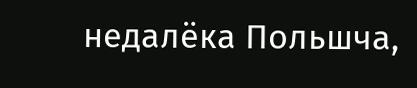недалёка Польшча,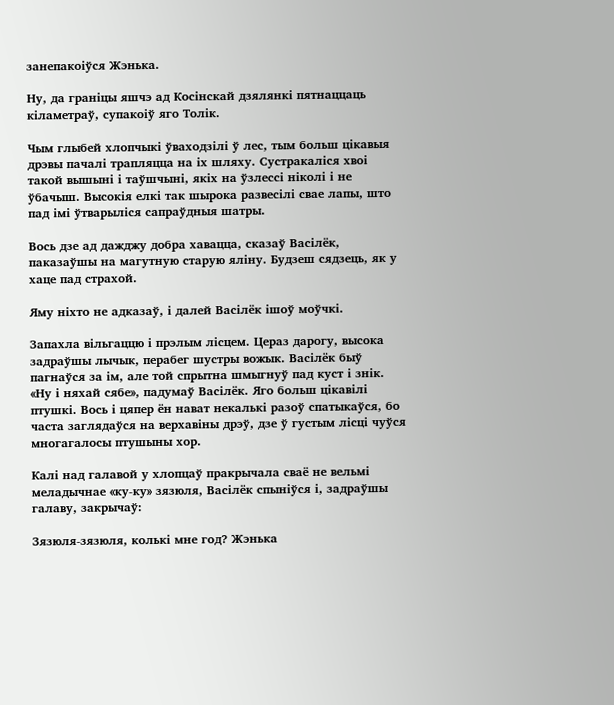занепакоіўся Жэнька.

Ну, да граніцы яшчэ ад Косінскай дзялянкі пятнаццаць кіламетраў, супакоіў яго Толік.

Чым глыбей хлопчыкі ўваходзілі ў лес, тым больш цікавыя дрэвы пачалі трапляцца на іх шляху. Сустракаліся хвоі такой вышыні і таўшчыні, якіх на ўзлессі ніколі і не ўбачыш. Высокія елкі так шырока развесілі свае лапы, што пад імі ўтварыліся сапраўдныя шатры.

Вось дзе ад дажджу добра хавацца, сказаў Васілёк, паказаўшы на магутную старую яліну. Будзеш сядзець, як у хаце пад страхой.

Яму ніхто не адказаў, і далей Васілёк ішоў моўчкі.

Запахла вільгаццю і прэлым лісцем. Цераз дарогу, высока задраўшы лычык, перабег шустры вожык. Васілёк быў пагнаўся за ім, але той спрытна шмыгнуў пад куст і знік. «Ну і няхай сябе», падумаў Васілёк. Яго больш цікавілі птушкі. Вось і цяпер ён нават некалькі разоў спатыкаўся, бо часта заглядаўся на верхавіны дрэў, дзе ў густым лісці чуўся многагалосы птушыны хор.

Калі над галавой у хлопцаў пракрычала сваё не вельмі меладычнае «ку-ку» зязюля, Васілёк спыніўся і, задраўшы галаву, закрычаў:

Зязюля-зязюля, колькі мне год? Жэнька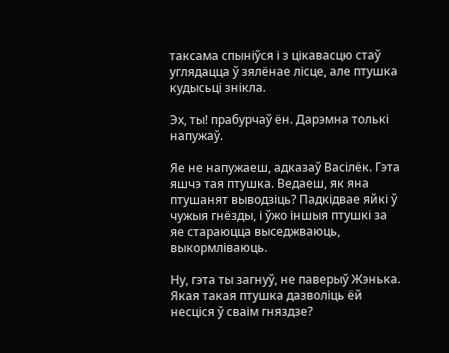таксама спыніўся і з цікавасцю стаў углядацца ў зялёнае лісце, але птушка кудысьці знікла.

Эх, ты! прабурчаў ён. Дарэмна толькі напужаў.

Яе не напужаеш, адказаў Васілёк. Гэта яшчэ тая птушка. Ведаеш, як яна птушанят выводзіць? Падкідвае яйкі ў чужыя гнёзды, і ўжо іншыя птушкі за яе стараюцца выседжваюць, выкормліваюць.

Ну, гэта ты загнуў, не паверыў Жэнька. Якая такая птушка дазволіць ёй несціся ў сваім гняздзе?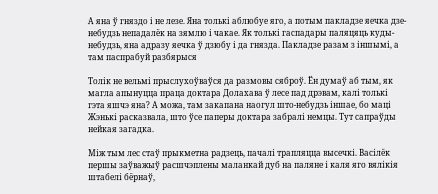А яна ў гняздо і не лезе. Яна толькі аблюбуе яго, а потым пакладзе яечка дзе-небудзь непадалёк на зямлю і чакае. Як толькі гаспадары паляцяць куды-небудзь, яна адразу яечка ў дзюбу і да гнязда. Пакладзе разам з іншымі, а там паспрабуй разбярыся

Толік не вельмі прыслухоўваўся да размовы сяброў. Ён думаў аб тым, як магла апынуцца праца доктара Долахава ў лесе пад дрэвам, калі толькі гэта яшчэ яна? А можа, там закапана наогул што-небудзь іншае, бо маці Жэнькі расказвала, што ўсе паперы доктара забралі немцы. Тут сапраўды нейкая загадка.

Між тым лес стаў прыкметна радзець, пачалі трапляцца высечкі. Васілёк першы заўважыў расшчэплены маланкай дуб на паляне і каля яго вялікія штабелі бёрнаў,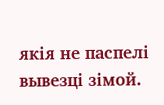якія не паспелі вывезці зімой.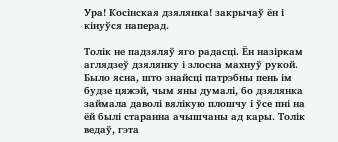Ура! Косінская дзялянка! закрычаў ён і кінуўся наперад.

Толік не падзяляў яго радасці. Ён назіркам аглядзеў дзялянку і злосна махнуў рукой. Было ясна, што знайсці патрэбны пень ім будзе цяжэй, чым яны думалі, бо дзялянка займала даволі вялікую плошчу і ўсе пні на ёй былі старанна ачышчаны ад кары. Толік ведаў, гэта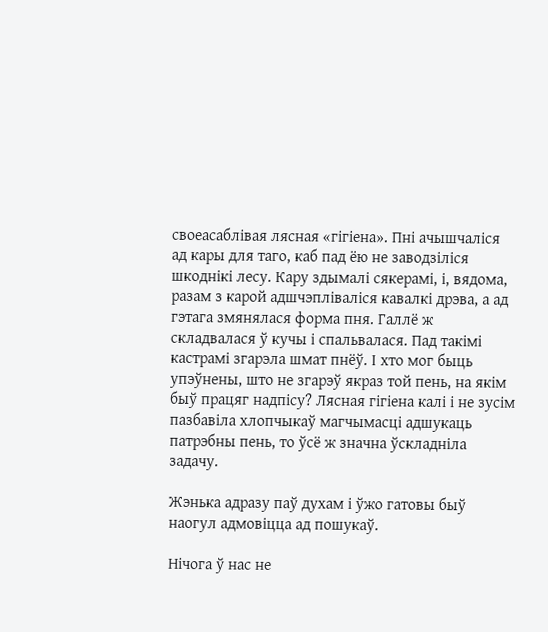своеасаблівая лясная «гігіена». Пні ачышчаліся ад кары для таго, каб пад ёю не заводзіліся шкоднікі лесу. Кару здымалі сякерамі, і, вядома, разам з карой адшчэпліваліся кавалкі дрэва, а ад гэтага змянялася форма пня. Галлё ж складвалася ў кучы і спальвалася. Пад такімі кастрамі згарэла шмат пнёў. І хто мог быць упэўнены, што не згарэў якраз той пень, на якім быў працяг надпісу? Лясная гігіена калі і не зусім пазбавіла хлопчыкаў магчымасці адшукаць патрэбны пень, то ўсё ж значна ўскладніла задачу.

Жэнька адразу паў духам і ўжо гатовы быў наогул адмовіцца ад пошукаў.

Нічога ў нас не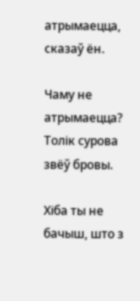атрымаецца, сказаў ён.

Чаму не атрымаецца? Толік сурова звёў бровы.

Хіба ты не бачыш, што з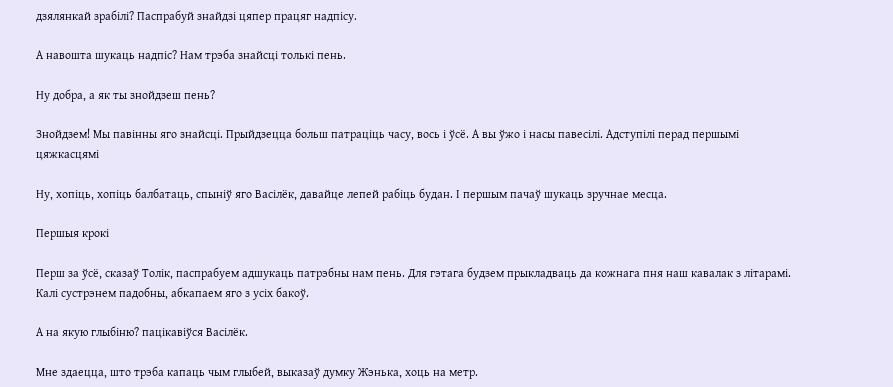дзялянкай зрабілі? Паспрабуй знайдзі цяпер працяг надпісу.

А навошта шукаць надпіс? Нам трэба знайсці толькі пень.

Ну добра, а як ты знойдзеш пень?

Знойдзем! Мы павінны яго знайсці. Прыйдзецца больш патраціць часу, вось і ўсё. А вы ўжо і насы павесілі. Адступілі перад першымі цяжкасцямі

Ну, хопіць, хопіць балбатаць, спыніў яго Васілёк, давайце лепей рабіць будан. І першым пачаў шукаць зручнае месца.

Першыя крокі

Перш за ўсё, сказаў Толік, паспрабуем адшукаць патрэбны нам пень. Для гэтага будзем прыкладваць да кожнага пня наш кавалак з літарамі. Калі сустрэнем падобны, абкапаем яго з усіх бакоў.

А на якую глыбіню? пацікавіўся Васілёк.

Мне здаецца, што трэба капаць чым глыбей, выказаў думку Жэнька, хоць на метр.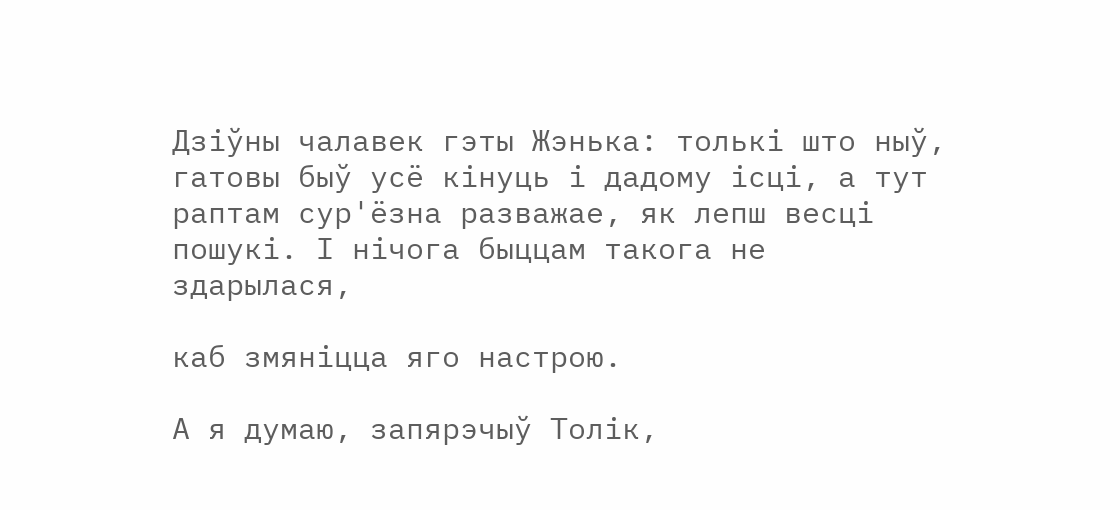Дзіўны чалавек гэты Жэнька: толькі што ныў, гатовы быў усё кінуць і дадому ісці, а тут раптам сур'ёзна разважае, як лепш весці пошукі. І нічога быццам такога не здарылася,

каб змяніцца яго настрою.

А я думаю, запярэчыў Толік,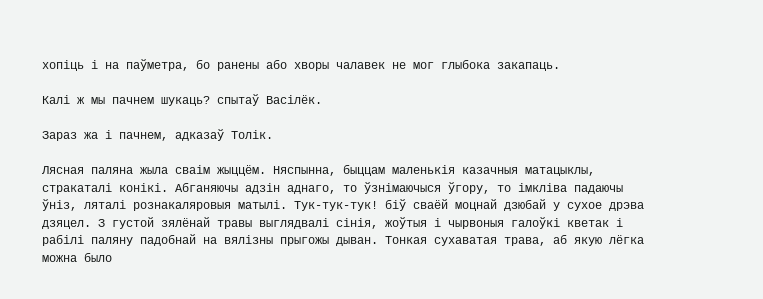хопіць і на паўметра, бо ранены або хворы чалавек не мог глыбока закапаць.

Калі ж мы пачнем шукаць? спытаў Васілёк.

Зараз жа і пачнем, адказаў Толік.

Лясная паляна жыла сваім жыццём. Няспынна, быццам маленькія казачныя матацыклы, стракаталі конікі. Абганяючы адзін аднаго, то ўзнімаючыся ўгору, то імкліва падаючы ўніз, ляталі рознакаляровыя матылі. Тук-тук-тук! біў сваёй моцнай дзюбай у сухое дрэва дзяцел. З густой зялёнай травы выглядвалі сінія, жоўтыя і чырвоныя галоўкі кветак і рабілі паляну падобнай на вялізны прыгожы дыван. Тонкая сухаватая трава, аб якую лёгка можна было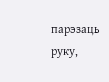парэзаць руку,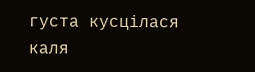густа кусцілася каля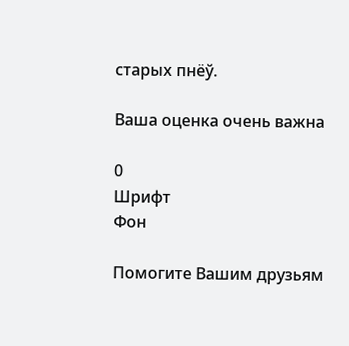старых пнёў.

Ваша оценка очень важна

0
Шрифт
Фон

Помогите Вашим друзьям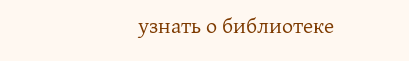узнать о библиотеке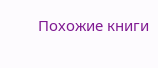Похожие книги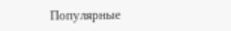Популярные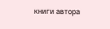книги автора